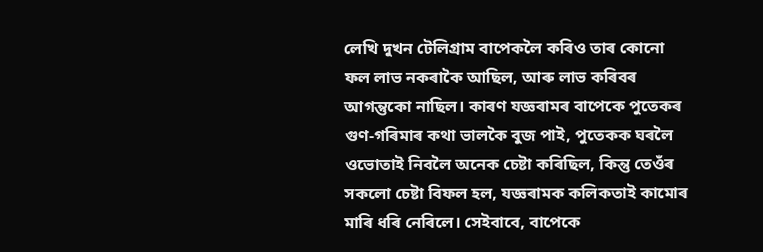লেখি দুখন টেলিগ্ৰাম বাপেকলৈ কৰিও তাৰ কোনো ফল লাভ নকৰাকৈ আছিল, আৰু লাভ কৰিবৰ আগন্তুকো নাছিল। কাৰণ যজ্ঞৰামৰ বাপেকে পুতেকৰ গুণ-গৰিমাৰ কথা ভালকৈ বুজ পাই, পুতেকক ঘৰলৈ ওভোতাই নিবলৈ অনেক চেষ্টা কৰিছিল, কিন্তু তেওঁৰ সকলো চেষ্টা বিফল হল, যজ্ঞৰামক কলিকতাই কামোৰ মাৰি ধৰি নেৰিলে। সেইবাবে, বাপেকে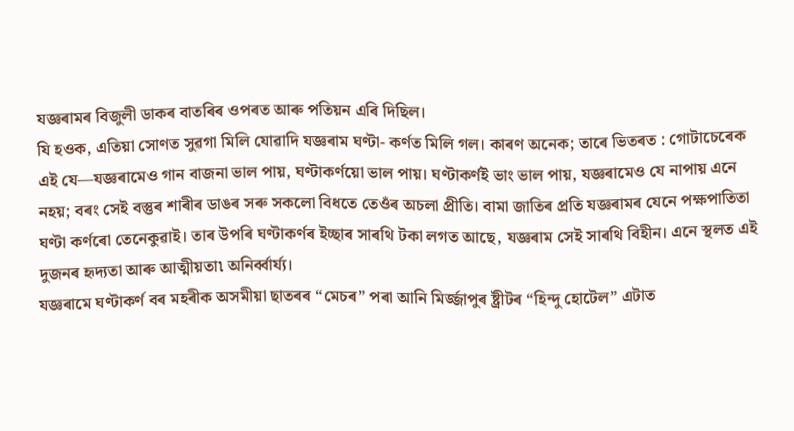যজ্ঞৰামৰ বিজুলী ডাকৰ বাতৰিৰ ওপৰত আৰু পতিয়ন এৰি দিছিল।
যি হওক, এতিয়া সোণত সুৱগা মিলি যোৱাদি যজ্ঞৰাম ঘণ্টা- কৰ্ণত মিলি গল। কাৰণ অনেক; তাৰে ভিতৰত : গোটাচেৰেক এই যে—যজ্ঞৰামেও গান বাজনা ভাল পায়, ঘণ্টাকৰ্ণয়ো ভাল পায়। ঘণ্টাকৰ্ণই ভাং ভাল পায়, যজ্ঞৰামেও যে নাপায় এনে নহয়; বৰং সেই বস্তুৰ শাৰীৰ ডাঙৰ সৰু সকলো বিধতে তেওঁৰ অচলা প্ৰীতি। বামা জাতিৰ প্ৰতি যজ্ঞৰামৰ যেনে পক্ষপাতিতা ঘণ্টা কৰ্ণৰো তেনেকুৱাই। তাৰ উপৰি ঘণ্টাকৰ্ণৰ ইচ্ছাৰ সাৰথি টকা লগত আছে, যজ্ঞৰাম সেই সাৰথি বিহীন। এনে স্থলত এই দুজনৰ হৃদ্যতা আৰু আত্মীয়তা৷ অনিৰ্ব্বাৰ্য্য।
যজ্ঞৰামে ঘণ্টাকৰ্ণ বৰ মহৰীক অসমীয়া ছাতৰৰ “মেচৰ” পৰা আনি মিৰ্জ্জাপুৰ ষ্ট্ৰীটৰ “হিন্দু হোটেল” এটাত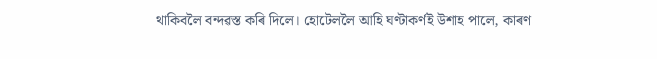থাকিবলৈ বন্দৱস্ত কৰি দিলে। হোটেললৈ আহি ঘণ্টাকৰ্ণই উশাহ পালে, কাৰণ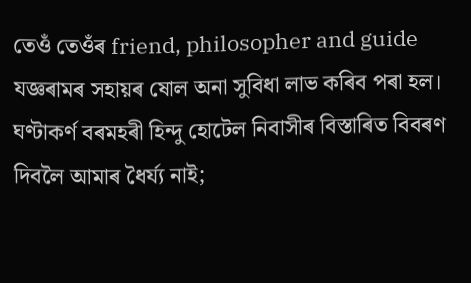তেওঁ তেওঁৰ friend, philosopher and guide যজ্ঞৰামৰ সহায়ৰ ষোল অনা সুবিধা লাভ কৰিব পৰা হল। ঘণ্টাকৰ্ণ বৰমহৰী হিন্দু হোটেল নিবাসীৰ বিস্তাৰিত বিবৰণ দিবলৈ আমাৰ ধৈৰ্য্য নাই;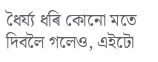ধৈৰ্য্য ধৰি কোনো মতে দিবলৈ গলেও, এইটো